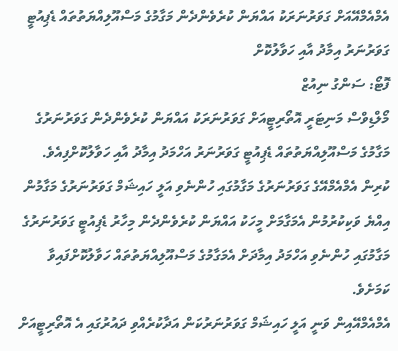އެމްއެމްއޭއަށް ގަވަރުނަރަކު އައްޔަން ކުރެވެންދެން މަގާމުގެ މަސްއޫލިއްޔަތުތައް ޑެޕިއުޓީ ގަވަރުނަރު އިމާދު އާއި ހަވާލުކޮށް
ފޮޓޯ: ސަންގު ނިއުޒް
މޯލްޑިވްސް މަނިޓަރީ އޮތޯރިޓީއަށް ގަވަރުނަރަކު އައްޔަން ކުރެވެންދެން ގަވަރުނަރުގެ މަގާމުގެ މަސްއޫލިއްޔަތުތައް ޑެޕިއުޓީ ގަވަރުނަރު އަހްމަދު އިމާދު އާއި ހަވާލުކޮށްފިއެވެ.
ކުރިން އެމްއެމްއޭގެ ގަވަރުނަރުގެ މަގާމުގައި ހުންނެވި އަލީ ހައިޝަމް ގަވަރުނަރުގެ މަގާމުން އިއްޔެ ވަކިކުރުމުން އެމަގާމަށް މީހަކު އައްޔަން ކުރެވެންދެން މިހާރު ޑެޕިއުޓީ ގަވަރުނަރުގެ މަގާމުގައި ހުންނެވި އަހްމަދު އިމާދަށް އެމަގާމުގެ މަސްއޫލިއްޔަތުތައް ހަވާލުކޮށްފައިވާ ކަމަށެވެ.
އެމްއެމްއޭއިން ވަނީ އަލީ ހައިޝަމް ގަވަރުނަރުކަން އަދާކުރެއްވި ދައުރުގައި އެ އޮތޯރިޓީއަށް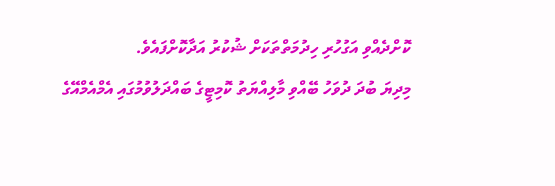ކޮށްދެއްވި އަގުހުރި ހިދުމަތްތަކަށް ޝުކުރު އަދާކޮށްފައެވެ.
މިދިޔަ ބުދަ ދުވަހު ބޭއްވި މާލިއްޔަތު ކޮމިޓީގެ ބައްދަލުވުމުގައި އެމްއެމްއޭގެ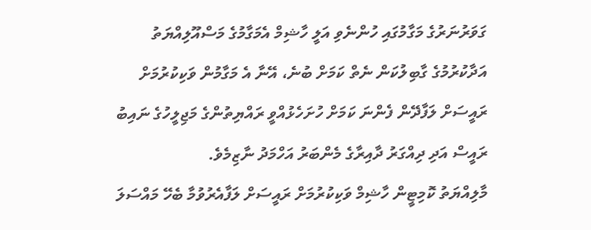ގަވަރުނަރުގެ މަގާމުގައި ހުންނެވި އަލީ ހާޝިމް އެމަގާމުގެ މަސްއޫލިއްޔަތު އަދާކުރުމުގެ ގާބިލުކަން ނެތް ކަމަށް ބުނެ، އޭނާ އެ މަގާމުން ވަކިކުރުމަށް ރައީސަށް ލަފާދޭން ފެންނަ ކަމަށް ހުށަހެޅުއްވީ ރައްޔިތުންގެ މަޖިލީހުގެ ނައިބު ރައީސް އަދި ދިއްގަރު ދާއިރާގެ މެންބަރު އަހްމަދު ނާޒިމެވެ.
މާލިއްޔަތު ކޮމިޓީން ހާޝިމް ވަކިކުރުމަށް ރައީސަށް ލަފާއެރުވުމާ ބެހޭ މައްސަލަ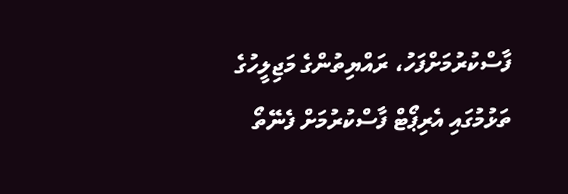ފާސްކުރުމަށްފަހު، ރައްޔިތުންގެ މަޖިލީހުގެ ތަޅުމުގައި އެރިޕޯޓް ފާސްކުރުމަށް ފެނޭތޯ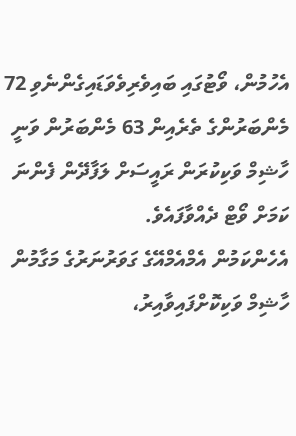އެހުމުން، ވޯޓުގައި ބައިވެރިވެވަޑައިގެންނެވި 72 މެންބަރުންގެ ތެރެއިން 63 މެންބަރުން ވަނީ ހާޝިމް ވަކިކުރަން ރައީސަށް ލަފާދޭން ފެންނަ ކަމަށް ވޯޓް ދެއްވާފައެވެ.
އެހެންކަމުން އެމްއެމްއޭގެ ގަވަރުނަރުގެ މަގާމުން ހާޝިމް ވަކިކޮށްފައިވާއިރު،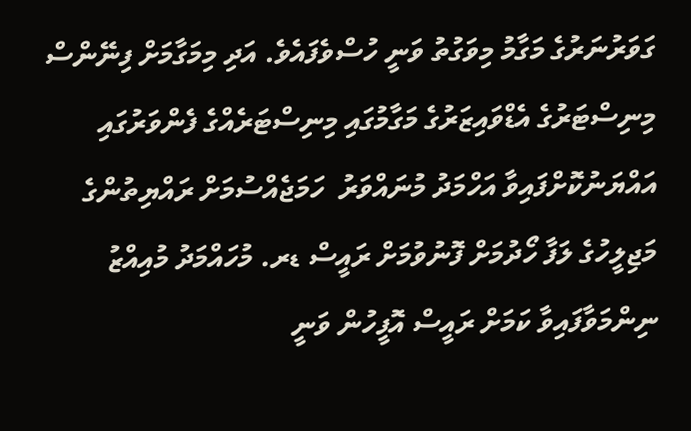ގަވަރުނަރުގެ މަގާމު މިވަގުތު ވަނީ ހުސްވެފައެވެ. އަދި މިމަގާމަށް ފިނޭންސް މިނިސްޓަރުގެ އެޑްވައިޒަރުގެ މަގާމުގައި މިނިސްޓަރެއްގެ ފެންވަރުގައި އައްޔަނުކޮށްފައިވާ އަހްމަދު މުނައްވަރު  ހަމަޖެއްސުމަށް ރައްޔިތުންގެ މަޖިލީހުގެ ލަފާ ހޯދުމަށް ފޮނުވުމަށް ރައީސް ޑރ. މުހައްމަދު މުއިއްޒު ނިންމަވާފައިވާ ކަމަށް ރައީސް އޮފީހުން ވަނީ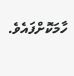ހާމަކޮށްފައެވެ.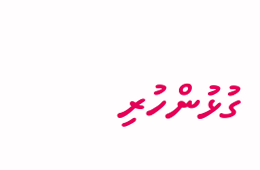ގުޅުންހުރި